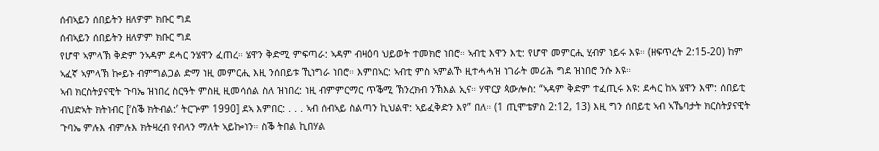ሰብኣይን ሰበይትን ዘለዎም ክቡር ግደ
ሰብኣይን ሰበይትን ዘለዎም ክቡር ግደ
የሆዋ ኣምላኽ ቅድም ንኣዳም ደሓር ንሄዋን ፈጠረ። ሄዋን ቅድሚ ምፍጣራ: ኣዳም ብዛዕባ ህይወት ተመክሮ ነበሮ። ኣብቲ እዋን እቲ: የሆዋ መምርሒ ሂብዎ ነይሩ እዩ። (ዘፍጥረት 2:15-20) ከም ኣፈኛ ኣምላኽ ኰይኑ ብምግልጋል ድማ ነዚ መምርሒ እዚ ንሰበይቱ ኺነግራ ነበሮ። እምበኣር: ኣብቲ ምስ ኣምልኾ ዚተሓሓዝ ነገራት መሪሕ ግደ ዝነበሮ ንሱ እዩ።
ኣብ ክርስትያናዊት ጉባኤ ዝነበረ ስርዓት ምስዚ ዚመሳሰል ስለ ዝነበረ: ነዚ ብምምርማር ጥቕሚ ኽንረክብ ንኽእል ኢና። ሃዋርያ ጳውሎስ: “ኣዳም ቅድም ተፈጢሩ እዩ: ደሓር ከኣ ሄዋን እሞ: ሰበይቲ ብህድኣት ክትነብር [‘ስቕ ክትብል:’ ትርጕም 1990] ደኣ እምበር: . . . ኣብ ሰብኣይ ስልጣን ኪህልዋ: ኣይፈቅድን እየ” በለ። (1 ጢሞቴዎስ 2:12, 13) እዚ ግን ሰበይቲ ኣብ ኣኼባታት ክርስትያናዊት ጉባኤ ምሉእ ብምሉእ ክትዛረብ የብላን ማለት ኣይኰነን። ስቕ ትበል ኪበሃል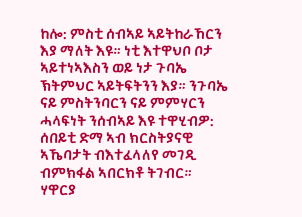ከሎ: ምስቲ ሰብኣይ ኣይትከራኸርን እያ ማለት እዩ። ነቲ እተዋህቦ ቦታ ኣይተነኣእስን ወይ ነታ ጉባኤ ኽትምህር ኣይትፍትንን እያ። ንጉባኤ ናይ ምስትንባርን ናይ ምምሃርን ሓላፍነት ንሰብኣይ እዩ ተዋሂብዎ: ሰበይቲ ድማ ኣብ ክርስትያናዊ ኣኼባታት ብእተፈላለየ መገዲ ብምክፋል ኣበርክቶ ትገብር።
ሃዋርያ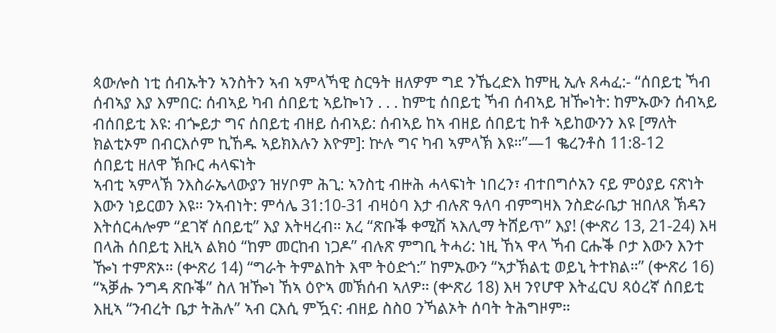ጳውሎስ ነቲ ሰብኡትን ኣንስትን ኣብ ኣምላኻዊ ስርዓት ዘለዎም ግደ ንኼረድእ ከምዚ ኢሉ ጸሓፈ:- “ሰበይቲ ኻብ ሰብኣያ እያ እምበር: ሰብኣይ ካብ ሰበይቲ ኣይኰነን . . . ከምቲ ሰበይቲ ኻብ ሰብኣይ ዝዀነት: ከምኡውን ሰብኣይ ብሰበይቲ እዩ: ብጐይታ ግና ሰበይቲ ብዘይ ሰብኣይ: ሰብኣይ ከኣ ብዘይ ሰበይቲ ከቶ ኣይከውንን እዩ [ማለት ክልቲኦም በብርእሶም ኪኸዱ ኣይክእሉን እዮም]: ኵሉ ግና ካብ ኣምላኽ እዩ።”—1 ቈረንቶስ 11:8-12
ሰበይቲ ዘለዋ ኽቡር ሓላፍነት
ኣብቲ ኣምላኽ ንእስራኤላውያን ዝሃቦም ሕጊ: ኣንስቲ ብዙሕ ሓላፍነት ነበረን፣ ብተበግሶአን ናይ ምዕያይ ናጽነት እውን ነይርወን እዩ። ንኣብነት: ምሳሌ 31:10-31 ብዛዕባ እታ ብሉጽ ዓለባ ብምግዛእ ንስድራቤታ ዝበለጸ ኽዳን እትሰርሓሎም “ደገኛ ሰበይቲ” እያ እትዛረብ። አረ “ጽቡቕ ቀሚሽ ኣእሊማ ትሸይጥ” እያ! (ቍጽሪ 13, 21-24) እዛ በላሕ ሰበይቲ እዚኣ ልክዕ “ከም መርከብ ነጋዶ” ብሉጽ ምግቢ ትሓሪ: ነዚ ኸኣ ዋላ ኻብ ርሑቕ ቦታ እውን እንተ ዀነ ተምጽኦ። (ቍጽሪ 14) “ግራት ትምልከት እሞ ትዕድጎ:” ከምኡውን “ኣታኽልቲ ወይኒ ትተክል።” (ቍጽሪ 16) “ኣቓሑ ንግዳ ጽቡቕ” ስለ ዝዀነ ኸኣ ዕዮኣ መኽሰብ ኣለዎ። (ቍጽሪ 18) እዛ ንየሆዋ እትፈርህ ጻዕረኛ ሰበይቲ እዚኣ “ንብረት ቤታ ትሕሉ” ኣብ ርእሲ ምዃና: ብዘይ ስስዐ ንኻልኦት ሰባት ትሕግዞም።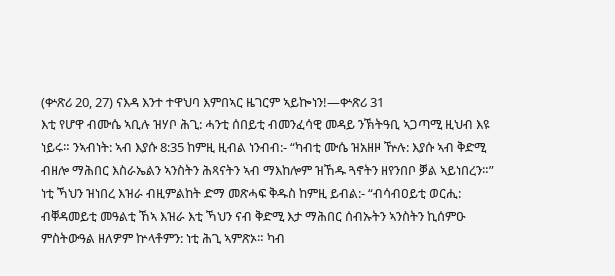(ቍጽሪ 20, 27) ናእዳ እንተ ተዋህባ እምበኣር ዜገርም ኣይኰነን!—ቍጽሪ 31
እቲ የሆዋ ብሙሴ ኣቢሉ ዝሃቦ ሕጊ: ሓንቲ ሰበይቲ ብመንፈሳዊ መዳይ ንኽትዓቢ ኣጋጣሚ ዚህብ እዩ ነይሩ። ንኣብነት: ኣብ እያሱ 8:35 ከምዚ ዚብል ነንብብ:- “ካብቲ ሙሴ ዝአዘዞ ዅሉ: እያሱ ኣብ ቅድሚ ብዘሎ ማሕበር እስራኤልን ኣንስትን ሕጻናትን ኣብ ማእከሎም ዝኸዱ ጓኖትን ዘየንበቦ ቓል ኣይነበረን።” ነቲ ኻህን ዝነበረ እዝራ ብዚምልከት ድማ መጽሓፍ ቅዱስ ከምዚ ይብል:- “ብሳብዐይቲ ወርሒ: ብቐዳመይቲ መዓልቲ ኸኣ እዝራ እቲ ኻህን ናብ ቅድሚ እታ ማሕበር ሰብኡትን ኣንስትን ኪሰምዑ ምስትውዓል ዘለዎም ኵላቶምን: ነቲ ሕጊ ኣምጽኦ። ካብ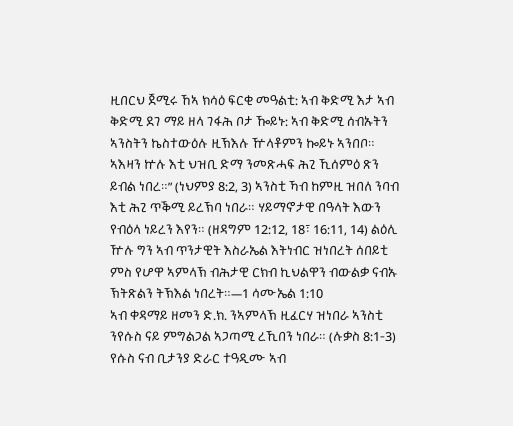ዚበርህ ጀሚሩ ኸኣ ክሳዕ ፍርቂ መዓልቲ: ኣብ ቅድሚ እታ ኣብ ቅድሚ ደገ ማይ ዘላ ገፋሕ ቦታ ዀይኑ: ኣብ ቅድሚ ሰብኡትን ኣንስትን ኬስተውዕሉ ዚኽእሉ ዅላቶምን ኰይኑ ኣንበቦ። ኣእዛን ኵሉ እቲ ህዝቢ ድማ ንመጽሓፍ ሕጊ ኺሰምዕ ጽን ይብል ነበረ።” (ነህምያ 8:2, 3) ኣንስቲ ኻብ ከምዚ ዝበለ ንባብ እቲ ሕጊ ጥቕሚ ይረኽባ ነበራ። ሃይማኖታዊ በዓላት እውን የብዕላ ነይረን እየን። (ዘዳግም 12:12, 18፣ 16:11, 14) ልዕሊ ዅሉ ግን ኣብ ጥንታዊት እስራኤል እትነብር ዝነበረት ሰበይቲ ምስ የሆዋ ኣምላኽ ብሕታዊ ርክብ ኪህልዋን ብውልቃ ናብኡ ኽትጽልን ትኽእል ነበረት።—1 ሳሙኤል 1:10
ኣብ ቀዳማይ ዘመን ድ.ክ. ንኣምላኽ ዚፈርሃ ዝነበራ ኣንስቲ ንየሱስ ናይ ምግልጋል ኣጋጣሚ ረኺበን ነበራ። (ሉቃስ 8:1-3) የሱስ ናብ ቢታንያ ድራር ተዓዲሙ ኣብ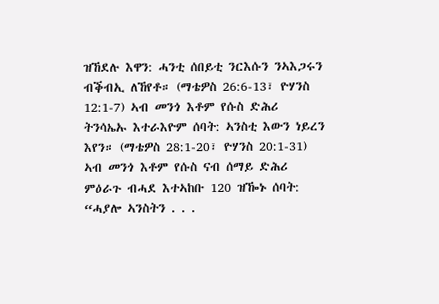ዝኸደሉ እዋን: ሓንቲ ሰበይቲ ንርእሱን ንኣእጋሩን ብቕብኢ ለኸየቶ። (ማቴዎስ 26:6-13፣ ዮሃንስ 12:1-7) ኣብ መንጎ እቶም የሱስ ድሕሪ ትንሳኤኡ እተራእዮም ሰባት: ኣንስቲ እውን ነይረን እየን። (ማቴዎስ 28:1-20፣ ዮሃንስ 20:1-31) ኣብ መንጎ እቶም የሱስ ናብ ሰማይ ድሕሪ ምዕራጉ ብሓደ እተኣከቡ 120 ዝዀኑ ሰባት: “ሓያሎ ኣንስትን . . .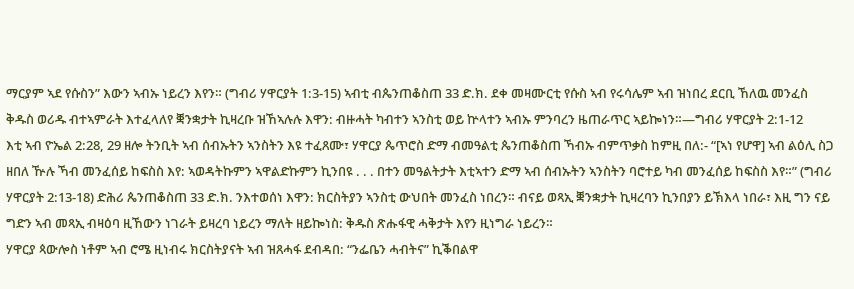ማርያም ኣደ የሱስን” እውን ኣብኡ ነይረን እየን። (ግብሪ ሃዋርያት 1:3-15) ኣብቲ ብጴንጠቆስጠ 33 ድ.ክ. ደቀ መዛሙርቲ የሱስ ኣብ የሩሳሌም ኣብ ዝነበረ ደርቢ ኸለዉ መንፈስ ቅዱስ ወሪዱ ብተኣምራት እተፈላለየ ቛንቋታት ኪዛረቡ ዝኸኣሉሉ እዋን: ብዙሓት ካብተን ኣንስቲ ወይ ኵላተን ኣብኡ ምንባረን ዜጠራጥር ኣይኰነን።—ግብሪ ሃዋርያት 2:1-12
እቲ ኣብ ዮኤል 2:28, 29 ዘሎ ትንቢት ኣብ ሰብኡትን ኣንስትን እዩ ተፈጸሙ፣ ሃዋርያ ጴጥሮስ ድማ ብመዓልቲ ጴንጠቆስጠ ኻብኡ ብምጥቃስ ከምዚ በለ:- “[ኣነ የሆዋ] ኣብ ልዕሊ ስጋ ዘበለ ዅሉ ኻብ መንፈሰይ ከፍስስ እየ: ኣወዳትኩምን ኣዋልድኩምን ኪንበዩ . . . በተን መዓልትታት እቲኣተን ድማ ኣብ ሰብኡትን ኣንስትን ባሮተይ ካብ መንፈሰይ ከፍስስ እየ።” (ግብሪ ሃዋርያት 2:13-18) ድሕሪ ጴንጠቆስጠ 33 ድ.ክ. ንእተወሰነ እዋን: ክርስትያን ኣንስቲ ውህበት መንፈስ ነበረን። ብናይ ወጻኢ ቛንቋታት ኪዛረባን ኪንበያን ይኽእላ ነበራ፣ እዚ ግን ናይ ግድን ኣብ መጻኢ ብዛዕባ ዚኸውን ነገራት ይዛረባ ነይረን ማለት ዘይኰነስ: ቅዱስ ጽሑፋዊ ሓቅታት እየን ዚነግራ ነይረን።
ሃዋርያ ጳውሎስ ነቶም ኣብ ሮሜ ዚነብሩ ክርስትያናት ኣብ ዝጸሓፋ ደብዳበ: “ንፌቤን ሓብትና” ኪቕበልዋ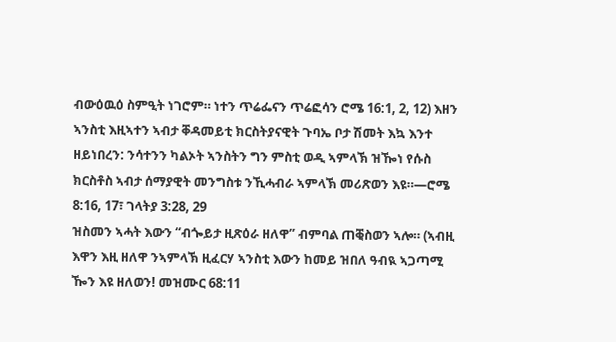ብውዕዉዕ ስምዒት ነገሮም። ነተን ጥሬፌናን ጥሬፎሳን ሮሜ 16:1, 2, 12) እዘን ኣንስቲ እዚኣተን ኣብታ ቐዳመይቲ ክርስትያናዊት ጉባኤ ቦታ ሽመት እኳ እንተ ዘይነበረን: ንሳተንን ካልኦት ኣንስትን ግን ምስቲ ወዲ ኣምላኽ ዝዀነ የሱስ ክርስቶስ ኣብታ ሰማያዊት መንግስቱ ንኺሓብራ ኣምላኽ መሪጽወን እዩ።—ሮሜ 8:16, 17፣ ገላትያ 3:28, 29
ዝስመን ኣሓት እውን “ብጐይታ ዚጽዕራ ዘለዋ” ብምባል ጠቒስወን ኣሎ። (ኣብዚ እዋን እዚ ዘለዋ ንኣምላኽ ዚፈርሃ ኣንስቲ እውን ከመይ ዝበለ ዓብዪ ኣጋጣሚ ዀን እዩ ዘለወን! መዝሙር 68:11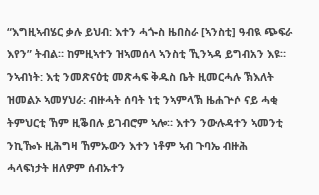“እግዚኣብሄር ቃሉ ይህብ: እተን ሓጐስ ዜበስራ [ኣንስቲ] ዓብዪ ጭፍራ እየን” ትብል። ከምዚኣተን ዝኣመሰላ ኣንስቲ ኺንኣዳ ይግብአን እዩ። ንኣብነት: እቲ ንመጽናዕቲ መጽሓፍ ቅዱስ ቤት ዚመርሓሉ ኽእለት ዝመልኦ ኣመሃህራ: ብዙሓት ሰባት ነቲ ንኣምላኽ ዜሐጕሶ ናይ ሓቂ ትምህርቲ ኸም ዚቕበሉ ይገብሮም ኣሎ። እተን ንውሉዳተን ኣመንቲ ንኪዀኑ ዚሕግዛ ኸምኡውን እተን ነቶም ኣብ ጉባኤ ብዙሕ ሓላፍነታት ዘለዎም ሰብኡተን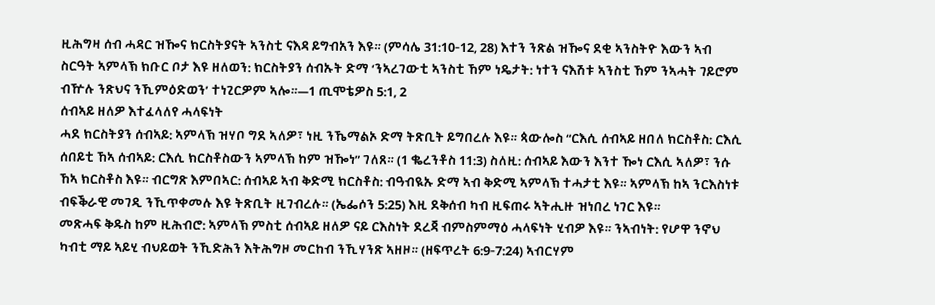ዚሕግዛ ሰብ ሓዳር ዝዀና ክርስትያናት ኣንስቲ ናእዳ ይግብአን እዩ። (ምሳሌ 31:10-12, 28) እተን ንጽል ዝዀና ደቂ ኣንስትዮ እውን ኣብ ስርዓት ኣምላኽ ክቡር ቦታ እዩ ዘለወን: ክርስትያን ሰብኡት ድማ ‘ንኣረገውቲ ኣንስቲ ኸም ነዴታት: ነተን ናእሽቱ ኣንስቲ ኸም ንኣሓት ገይሮም ብዅሉ ንጽህና ንኺምዕድወን’ ተነጊርዎም ኣሎ።—1 ጢሞቴዎስ 5:1, 2
ሰብኣይ ዘለዎ እተፈላለየ ሓላፍነት
ሓደ ክርስትያን ሰብኣይ: ኣምላኽ ዝሃቦ ግደ ኣለዎ፣ ነዚ ንኼማልኦ ድማ ትጽቢት ይግበረሉ እዩ። ጳውሎስ “ርእሲ ሰብኣይ ዘበለ ክርስቶስ: ርእሲ ሰበይቲ ኸኣ ሰብኣይ: ርእሲ ክርስቶስውን ኣምላኽ ከም ዝዀነ” ገለጸ። (1 ቈረንቶስ 11:3) ስለዚ: ሰብኣይ እውን እንተ ዀነ ርእሲ ኣለዎ፣ ንሱ ኸኣ ክርስቶስ እዩ። ብርግጽ እምበኣር: ሰብኣይ ኣብ ቅድሚ ክርስቶስ: ብዓብዪኡ ድማ ኣብ ቅድሚ ኣምላኽ ተሓታቲ እዩ። ኣምላኽ ከኣ ንርእስነቱ ብፍቕራዊ መገዲ ንኺጥቀመሉ እዩ ትጽቢት ዚገብረሉ። (ኤፌሶን 5:25) እዚ ደቅሰብ ካብ ዚፍጠሩ ኣትሒዙ ዝነበረ ነገር እዩ።
መጽሓፍ ቅዱስ ከም ዚሕብሮ: ኣምላኽ ምስቲ ሰብኣይ ዘለዎ ናይ ርእስነት ደረጃ ብምስምማዕ ሓላፍነት ሂብዎ እዩ። ንኣብነት: የሆዋ ንኖህ ካብቲ ማይ ኣይሂ ብህይወት ንኺድሕን እትሕግዞ መርከብ ንኺሃንጽ ኣዘዞ። (ዘፍጥረት 6:9-7:24) ኣብርሃም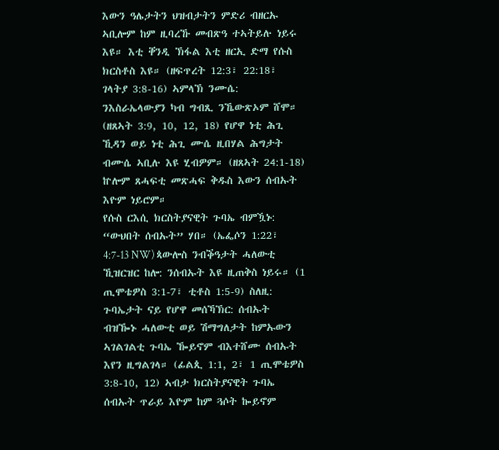እውን ዓሌታትን ህዝብታትን ምድሪ ብዘርኡ ኣቢሎም ከም ዚባረኹ መብጽዓ ተኣትይሉ ነይሩ እዩ። እቲ ቐንዲ ኽፋል እቲ ዘርኢ ድማ የሱስ ክርስቶስ እዩ። (ዘፍጥረት 12:3፣ 22:18፣ ገላትያ 3:8-16) ኣምላኽ ንሙሴ: ንእስራኤላውያን ካብ ግብጺ ንኼውጽኦም ሸሞ። (ዘጸኣት 3:9, 10, 12, 18) የሆዋ ነቲ ሕጊ ኺዳን ወይ ነቲ ሕጊ ሙሴ ዚበሃል ሕግታት ብሙሴ ኣቢሉ እዩ ሂብዎም። (ዘጸኣት 24:1-18) ኵሎም ጸሓፍቲ መጽሓፍ ቅዱስ እውን ሰብኡት እዮም ነይሮም።
የሱስ ርእሲ ክርስትያናዊት ጉባኤ ብምዃኑ: “ውህበት ሰብኡት” ሃበ። (ኤፌሶን 1:22፣ 4:7-13 NW) ጳውሎስ ንብቕዓታት ሓለውቲ ኺዝርዝር ከሎ: ንሰብኡት እዩ ዚጠቅስ ነይሩ። (1 ጢሞቴዎስ 3:1-7፣ ቲቶስ 1:5-9) ስለዚ: ጉባኤታት ናይ የሆዋ መሰኻኽር: ሰብኡት ብዝዀኑ ሓለውቲ ወይ ሽማግለታት ከምኡውን ኣገልገልቲ ጉባኤ ዀይኖም ብእተሸሙ ሰብኡት እየን ዚግልገላ። (ፊልጲ 1:1, 2፣ 1 ጢሞቴዎስ 3:8-10, 12) ኣብታ ክርስትያናዊት ጉባኤ ሰብኡት ጥራይ እዮም ከም ጓሶት ኰይኖም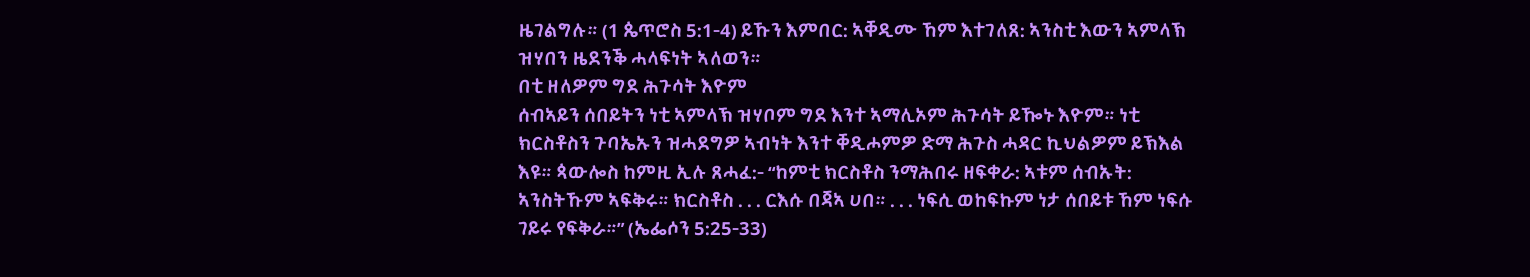ዜገልግሉ። (1 ጴጥሮስ 5:1-4) ይኹን እምበር: ኣቐዲሙ ኸም እተገለጸ: ኣንስቲ እውን ኣምላኽ ዝሃበን ዜደንቕ ሓላፍነት ኣለወን።
በቲ ዘለዎም ግደ ሕጉሳት እዮም
ሰብኣይን ሰበይትን ነቲ ኣምላኽ ዝሃቦም ግደ እንተ ኣማሊኦም ሕጉሳት ይዀኑ እዮም። ነቲ ክርስቶስን ጉባኤኡን ዝሓደግዎ ኣብነት እንተ ቐዲሖምዎ ድማ ሕጉስ ሓዳር ኪህልዎም ይኽእል እዩ። ጳውሎስ ከምዚ ኢሉ ጸሓፈ:- “ከምቲ ክርስቶስ ንማሕበሩ ዘፍቀራ: ኣቱም ሰብኡት: ኣንስትኹም ኣፍቅሩ። ክርስቶስ . . . ርእሱ በጃኣ ሀበ። . . . ነፍሲ ወከፍኩም ነታ ሰበይቱ ኸም ነፍሱ ገይሩ የፍቅራ።” (ኤፌሶን 5:25-33)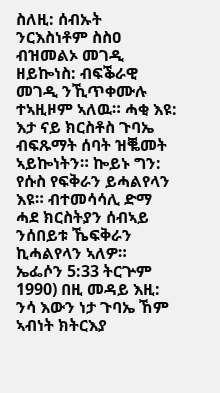ስለዚ: ሰብኡት ንርእስነቶም ስስዐ ብዝመልኦ መገዲ ዘይኰነስ: ብፍቕራዊ መገዲ ንኺጥቀሙሉ ተኣዚዞም ኣለዉ። ሓቂ እዩ: እታ ናይ ክርስቶስ ጉባኤ ብፍጹማት ሰባት ዝቘመት ኣይኰነትን። ኰይኑ ግን: የሱስ የፍቅራን ይሓልየላን እዩ። ብተመሳሳሊ ድማ ሓደ ክርስትያን ሰብኣይ ንሰበይቱ ኼፍቅራን ኪሓልየላን ኣለዎ።
ኤፌሶን 5:33 ትርጕም 1990) በዚ መዳይ እዚ: ንሳ እውን ነታ ጉባኤ ኸም ኣብነት ክትርእያ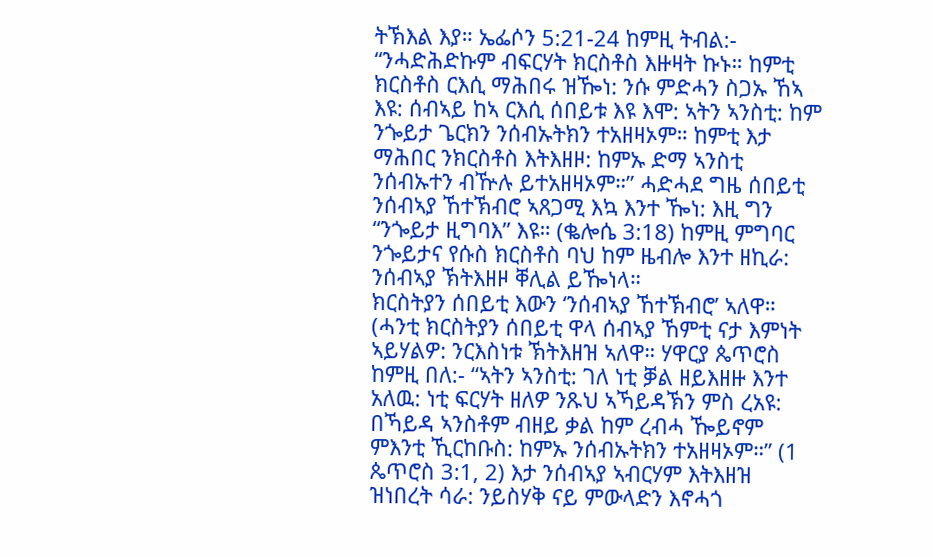ትኽእል እያ። ኤፌሶን 5:21-24 ከምዚ ትብል:- “ንሓድሕድኩም ብፍርሃት ክርስቶስ እዙዛት ኩኑ። ከምቲ ክርስቶስ ርእሲ ማሕበሩ ዝዀነ: ንሱ ምድሓን ስጋኡ ኸኣ እዩ: ሰብኣይ ከኣ ርእሲ ሰበይቱ እዩ እሞ: ኣትን ኣንስቲ: ከም ንጐይታ ጌርክን ንሰብኡትክን ተአዘዛኦም። ከምቲ እታ ማሕበር ንክርስቶስ እትእዘዞ: ከምኡ ድማ ኣንስቲ ንሰብኡተን ብዅሉ ይተአዘዛኦም።” ሓድሓደ ግዜ ሰበይቲ ንሰብኣያ ኸተኽብሮ ኣጸጋሚ እኳ እንተ ዀነ: እዚ ግን “ንጐይታ ዚግባእ” እዩ። (ቈሎሴ 3:18) ከምዚ ምግባር ንጐይታና የሱስ ክርስቶስ ባህ ከም ዜብሎ እንተ ዘኪራ: ንሰብኣያ ኽትእዘዞ ቐሊል ይዀነላ።
ክርስትያን ሰበይቲ እውን ‘ንሰብኣያ ኸተኽብሮ’ ኣለዋ። (ሓንቲ ክርስትያን ሰበይቲ ዋላ ሰብኣያ ኸምቲ ናታ እምነት ኣይሃልዎ: ንርእስነቱ ኽትእዘዝ ኣለዋ። ሃዋርያ ጴጥሮስ ከምዚ በለ:- “ኣትን ኣንስቲ: ገለ ነቲ ቓል ዘይእዘዙ እንተ አለዉ: ነቲ ፍርሃት ዘለዎ ንጹህ ኣኻይዳኽን ምስ ረአዩ: በኻይዳ ኣንስቶም ብዘይ ቃል ከም ረብሓ ዀይኖም ምእንቲ ኺርከቡስ: ከምኡ ንሰብኡትክን ተአዘዛኦም።” (1 ጴጥሮስ 3:1, 2) እታ ንሰብኣያ ኣብርሃም እትእዘዝ ዝነበረት ሳራ: ንይስሃቅ ናይ ምውላድን እኖሓጎ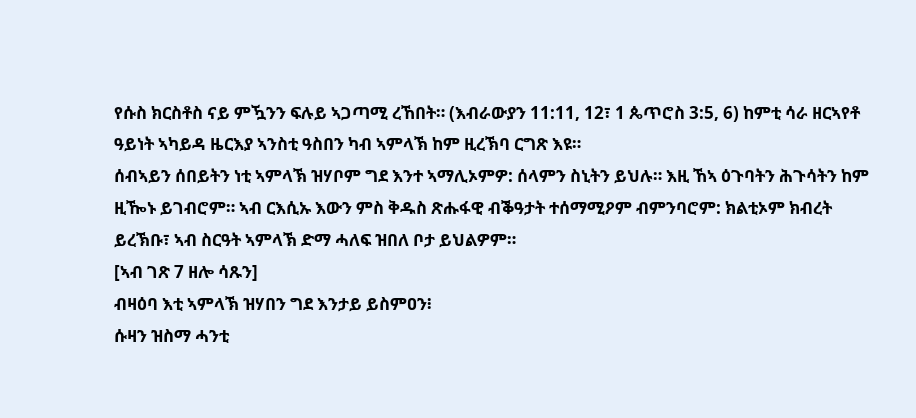የሱስ ክርስቶስ ናይ ምዃንን ፍሉይ ኣጋጣሚ ረኸበት። (እብራውያን 11:11, 12፣ 1 ጴጥሮስ 3:5, 6) ከምቲ ሳራ ዘርኣየቶ ዓይነት ኣካይዳ ዜርእያ ኣንስቲ ዓስበን ካብ ኣምላኽ ከም ዚረኽባ ርግጽ እዩ።
ሰብኣይን ሰበይትን ነቲ ኣምላኽ ዝሃቦም ግደ እንተ ኣማሊኦምዎ: ሰላምን ስኒትን ይህሉ። እዚ ኸኣ ዕጉባትን ሕጉሳትን ከም ዚዀኑ ይገብሮም። ኣብ ርእሲኡ እውን ምስ ቅዱስ ጽሑፋዊ ብቕዓታት ተሰማሚዖም ብምንባሮም: ክልቲኦም ክብረት ይረኽቡ፣ ኣብ ስርዓት ኣምላኽ ድማ ሓለፍ ዝበለ ቦታ ይህልዎም።
[ኣብ ገጽ 7 ዘሎ ሳጹን]
ብዛዕባ እቲ ኣምላኽ ዝሃበን ግደ እንታይ ይስምዐን፧
ሱዛን ዝስማ ሓንቲ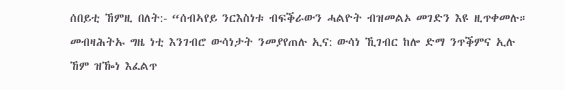ሰበይቲ ኸምዚ በለት:- “ሰብኣየይ ንርእስነቱ ብፍቕራውን ሓልዮት ብዝመልኦ መገድን እዩ ዚጥቀመሉ። መብዛሕትኡ ግዜ ነቲ እንገብሮ ውሳነታት ንመያየጠሉ ኢና: ውሳነ ኺገብር ከሎ ድማ ንጥቕምና ኢሉ ኸም ዝዀነ እፈልጥ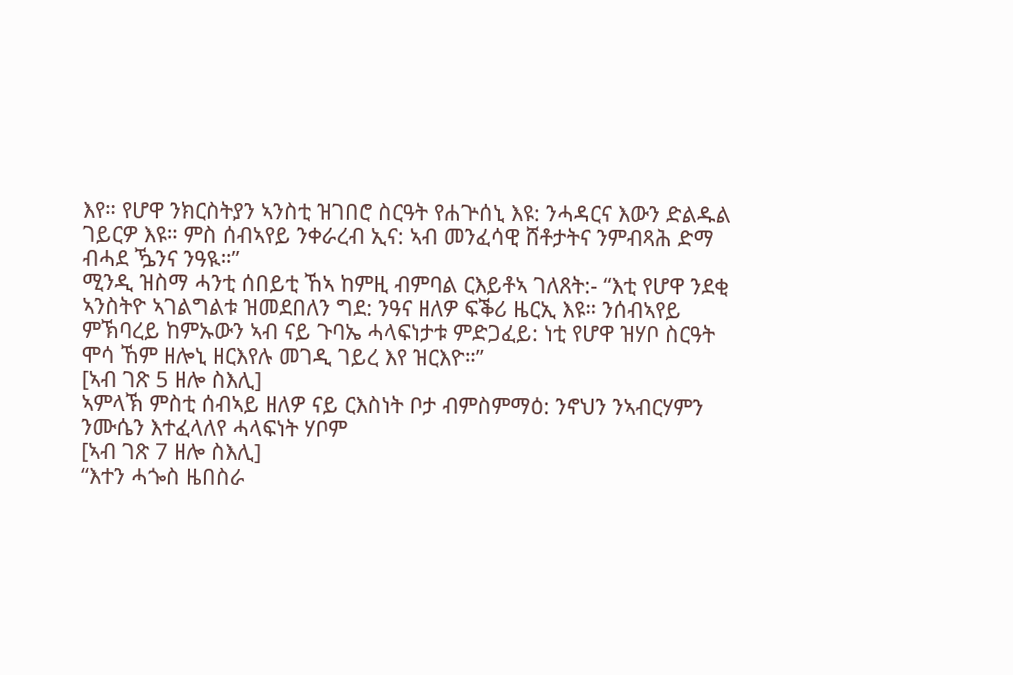እየ። የሆዋ ንክርስትያን ኣንስቲ ዝገበሮ ስርዓት የሐጕሰኒ እዩ: ንሓዳርና እውን ድልዱል ገይርዎ እዩ። ምስ ሰብኣየይ ንቀራረብ ኢና: ኣብ መንፈሳዊ ሸቶታትና ንምብጻሕ ድማ ብሓደ ዄንና ንዓዪ።”
ሚንዲ ዝስማ ሓንቲ ሰበይቲ ኸኣ ከምዚ ብምባል ርእይቶኣ ገለጸት:- “እቲ የሆዋ ንደቂ ኣንስትዮ ኣገልግልቱ ዝመደበለን ግደ: ንዓና ዘለዎ ፍቕሪ ዜርኢ እዩ። ንሰብኣየይ ምኽባረይ ከምኡውን ኣብ ናይ ጉባኤ ሓላፍነታቱ ምድጋፈይ: ነቲ የሆዋ ዝሃቦ ስርዓት ሞሳ ኸም ዘሎኒ ዘርእየሉ መገዲ ገይረ እየ ዝርእዮ።”
[ኣብ ገጽ 5 ዘሎ ስእሊ]
ኣምላኽ ምስቲ ሰብኣይ ዘለዎ ናይ ርእስነት ቦታ ብምስምማዕ: ንኖህን ንኣብርሃምን ንሙሴን እተፈላለየ ሓላፍነት ሃቦም
[ኣብ ገጽ 7 ዘሎ ስእሊ]
“እተን ሓጐስ ዜበስራ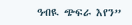ዓብዪ ጭፍራ እየን”